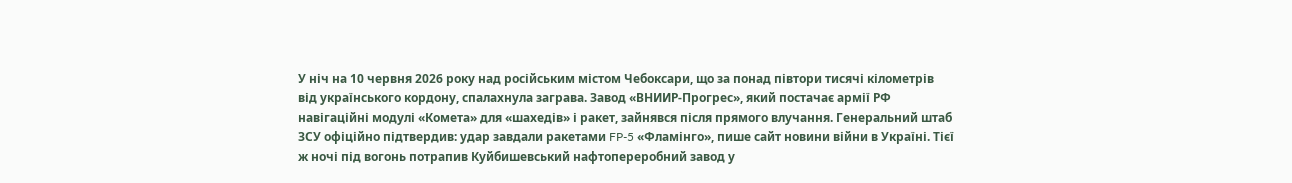У ніч на 10 червня 2026 року над російським містом Чебоксари, що за понад півтори тисячі кілометрів від українського кордону, спалахнула заграва. Завод «ВНИИР-Прогрес», який постачає армії РФ навігаційні модулі «Комета» для «шахедів» і ракет, зайнявся після прямого влучання. Генеральний штаб ЗСУ офіційно підтвердив: удар завдали ракетами FP-5 «Фламінго», пише сайт новини війни в Україні. Тієї ж ночі під вогонь потрапив Куйбишевський нафтопереробний завод у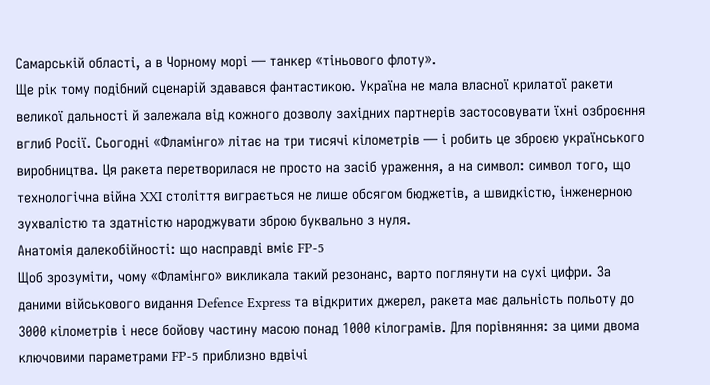Самарській області, а в Чорному морі — танкер «тіньового флоту».
Ще рік тому подібний сценарій здавався фантастикою. Україна не мала власної крилатої ракети великої дальності й залежала від кожного дозволу західних партнерів застосовувати їхні озброєння вглиб Росії. Сьогодні «Фламінго» літає на три тисячі кілометрів — і робить це зброєю українського виробництва. Ця ракета перетворилася не просто на засіб ураження, а на символ: символ того, що технологічна війна XXI століття виграється не лише обсягом бюджетів, а швидкістю, інженерною зухвалістю та здатністю народжувати зброю буквально з нуля.
Анатомія далекобійності: що насправді вміє FP-5
Щоб зрозуміти, чому «Фламінго» викликала такий резонанс, варто поглянути на сухі цифри. За даними військового видання Defence Express та відкритих джерел, ракета має дальність польоту до 3000 кілометрів і несе бойову частину масою понад 1000 кілограмів. Для порівняння: за цими двома ключовими параметрами FP-5 приблизно вдвічі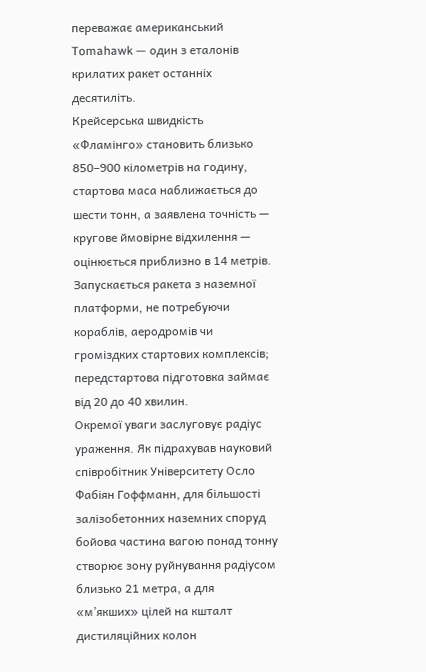переважає американський Tomahawk — один з еталонів крилатих ракет останніх десятиліть.
Крейсерська швидкість «Фламінго» становить близько 850–900 кілометрів на годину, стартова маса наближається до шести тонн, а заявлена точність — кругове ймовірне відхилення — оцінюється приблизно в 14 метрів. Запускається ракета з наземної платформи, не потребуючи кораблів, аеродромів чи громіздких стартових комплексів; передстартова підготовка займає від 20 до 40 хвилин.
Окремої уваги заслуговує радіус ураження. Як підрахував науковий співробітник Університету Осло Фабіян Гоффманн, для більшості залізобетонних наземних споруд бойова частина вагою понад тонну створює зону руйнування радіусом близько 21 метра, а для «м’якших» цілей на кшталт дистиляційних колон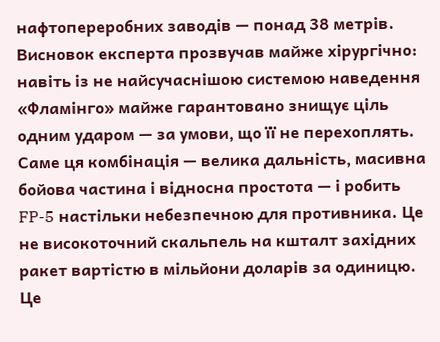нафтопереробних заводів — понад 38 метрів. Висновок експерта прозвучав майже хірургічно: навіть із не найсучаснішою системою наведення «Фламінго» майже гарантовано знищує ціль одним ударом — за умови, що її не перехоплять.
Саме ця комбінація — велика дальність, масивна бойова частина і відносна простота — і робить FP-5 настільки небезпечною для противника. Це не високоточний скальпель на кшталт західних ракет вартістю в мільйони доларів за одиницю. Це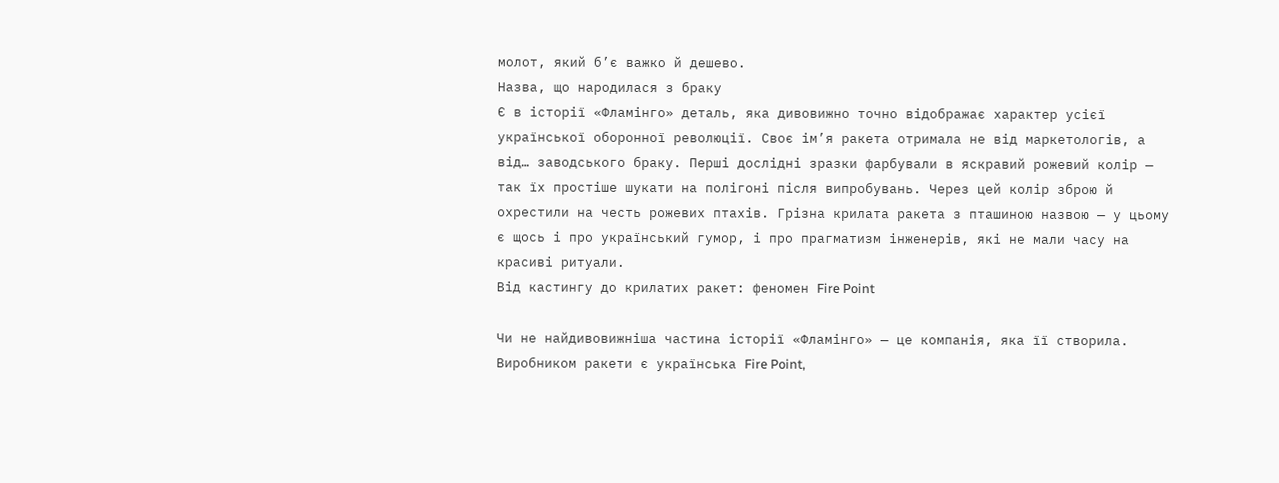молот, який б’є важко й дешево.
Назва, що народилася з браку
Є в історії «Фламінго» деталь, яка дивовижно точно відображає характер усієї української оборонної революції. Своє ім’я ракета отримала не від маркетологів, а від… заводського браку. Перші дослідні зразки фарбували в яскравий рожевий колір — так їх простіше шукати на полігоні після випробувань. Через цей колір зброю й охрестили на честь рожевих птахів. Грізна крилата ракета з пташиною назвою — у цьому є щось і про український гумор, і про прагматизм інженерів, які не мали часу на красиві ритуали.
Від кастингу до крилатих ракет: феномен Fire Point

Чи не найдивовижніша частина історії «Фламінго» — це компанія, яка її створила. Виробником ракети є українська Fire Point,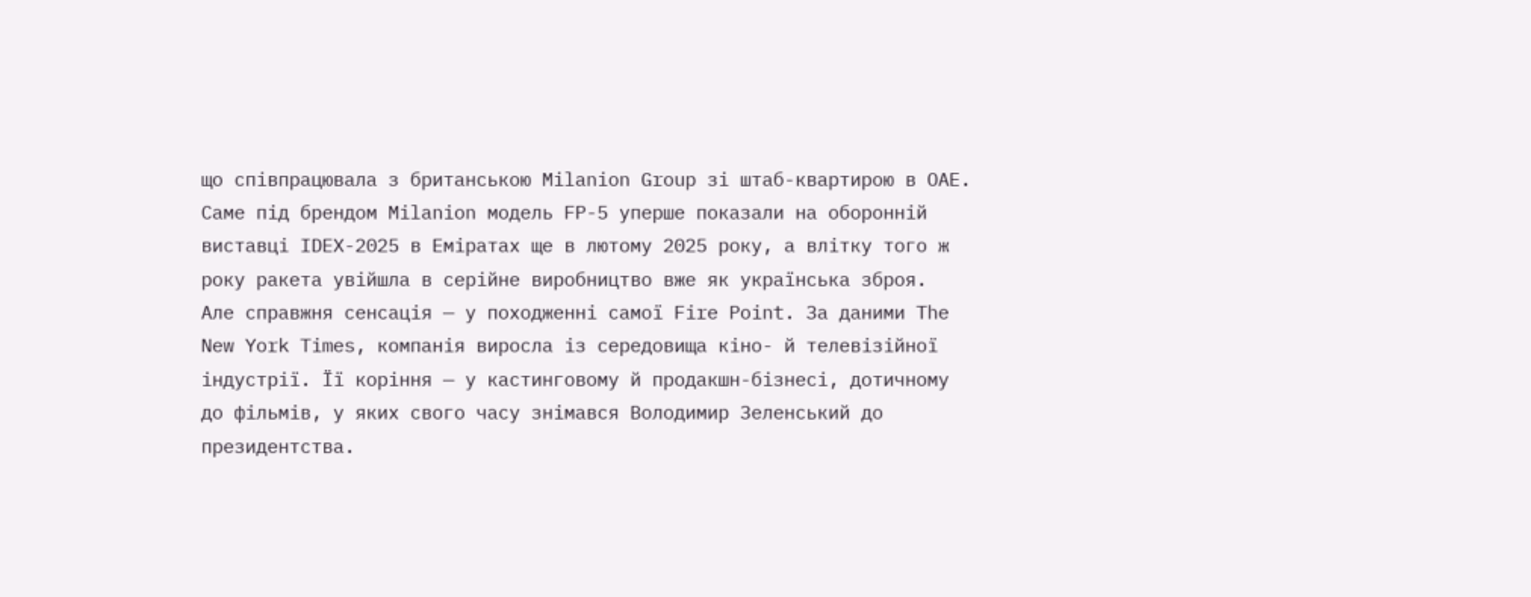що співпрацювала з британською Milanion Group зі штаб-квартирою в ОАЕ. Саме під брендом Milanion модель FP-5 уперше показали на оборонній виставці IDEX-2025 в Еміратах ще в лютому 2025 року, а влітку того ж року ракета увійшла в серійне виробництво вже як українська зброя.
Але справжня сенсація — у походженні самої Fire Point. За даними The New York Times, компанія виросла із середовища кіно- й телевізійної індустрії. Її коріння — у кастинговому й продакшн-бізнесі, дотичному до фільмів, у яких свого часу знімався Володимир Зеленський до президентства.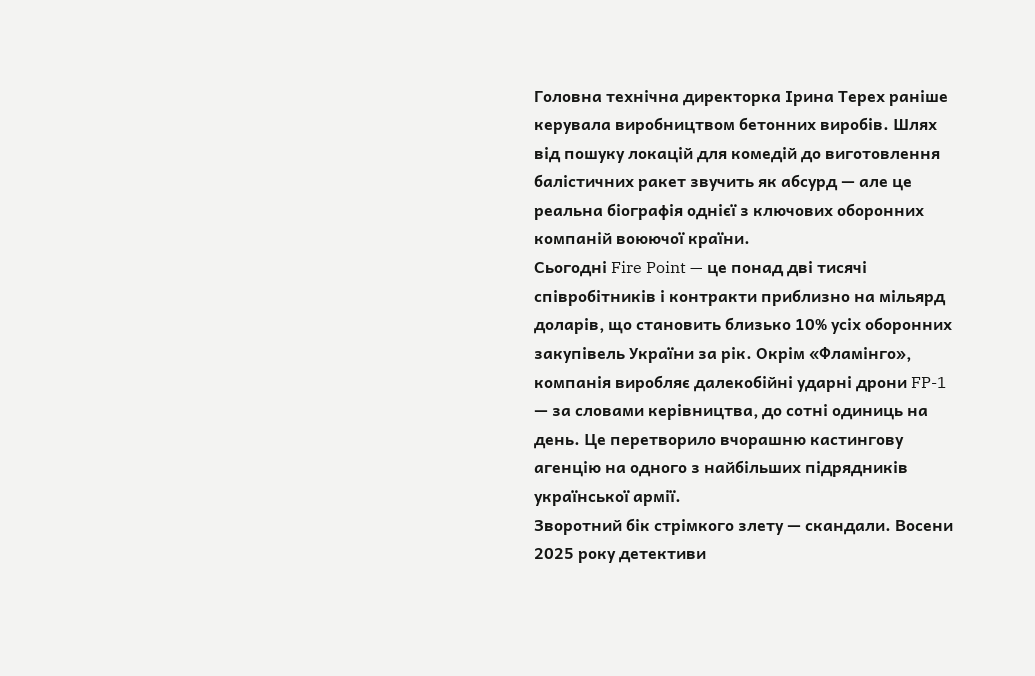Головна технічна директорка Ірина Терех раніше керувала виробництвом бетонних виробів. Шлях від пошуку локацій для комедій до виготовлення балістичних ракет звучить як абсурд — але це реальна біографія однієї з ключових оборонних компаній воюючої країни.
Сьогодні Fire Point — це понад дві тисячі співробітників і контракти приблизно на мільярд доларів, що становить близько 10% усіх оборонних закупівель України за рік. Окрім «Фламінго», компанія виробляє далекобійні ударні дрони FP-1 — за словами керівництва, до сотні одиниць на день. Це перетворило вчорашню кастингову агенцію на одного з найбільших підрядників української армії.
Зворотний бік стрімкого злету — скандали. Восени 2025 року детективи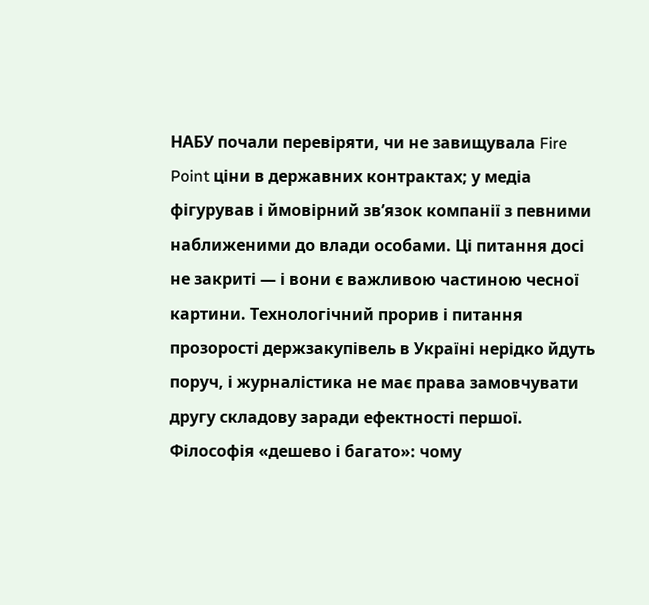НАБУ почали перевіряти, чи не завищувала Fire Point ціни в державних контрактах; у медіа фігурував і ймовірний зв’язок компанії з певними наближеними до влади особами. Ці питання досі не закриті — і вони є важливою частиною чесної картини. Технологічний прорив і питання прозорості держзакупівель в Україні нерідко йдуть поруч, і журналістика не має права замовчувати другу складову заради ефектності першої.
Філософія «дешево і багато»: чому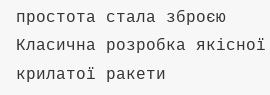простота стала зброєю
Класична розробка якісної крилатої ракети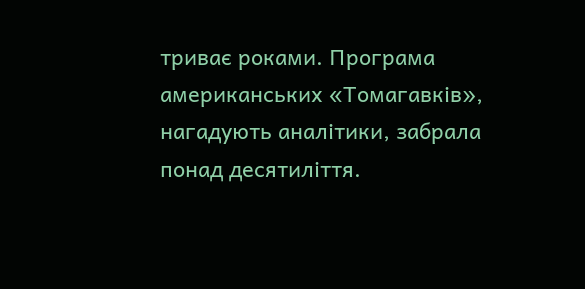триває роками. Програма американських «Томагавків», нагадують аналітики, забрала понад десятиліття.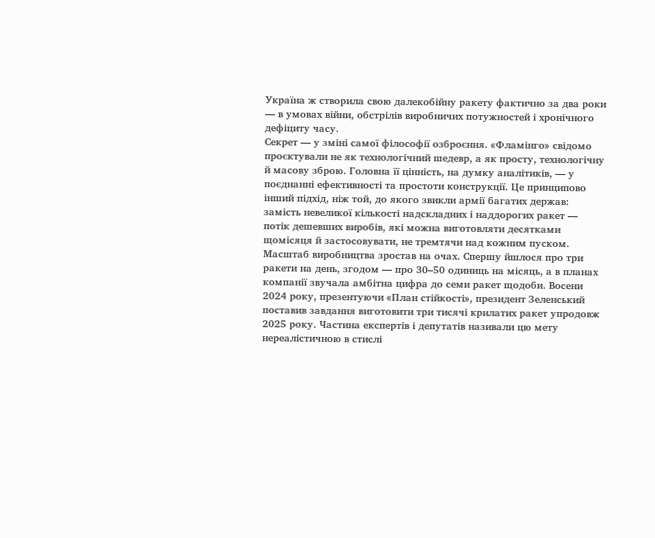Україна ж створила свою далекобійну ракету фактично за два роки — в умовах війни, обстрілів виробничих потужностей і хронічного дефіциту часу.
Секрет — у зміні самої філософії озброєння. «Фламінго» свідомо проєктували не як технологічний шедевр, а як просту, технологічну й масову зброю. Головна її цінність, на думку аналітиків, — у поєднанні ефективності та простоти конструкції. Це принципово інший підхід, ніж той, до якого звикли армії багатих держав: замість невеликої кількості надскладних і наддорогих ракет — потік дешевших виробів, які можна виготовляти десятками щомісяця й застосовувати, не тремтячи над кожним пуском.
Масштаб виробництва зростав на очах. Спершу йшлося про три ракети на день, згодом — про 30–50 одиниць на місяць, а в планах компанії звучала амбітна цифра до семи ракет щодоби. Восени 2024 року, презентуючи «План стійкості», президент Зеленський поставив завдання виготовити три тисячі крилатих ракет упродовж 2025 року. Частина експертів і депутатів називали цю мету нереалістичною в стислі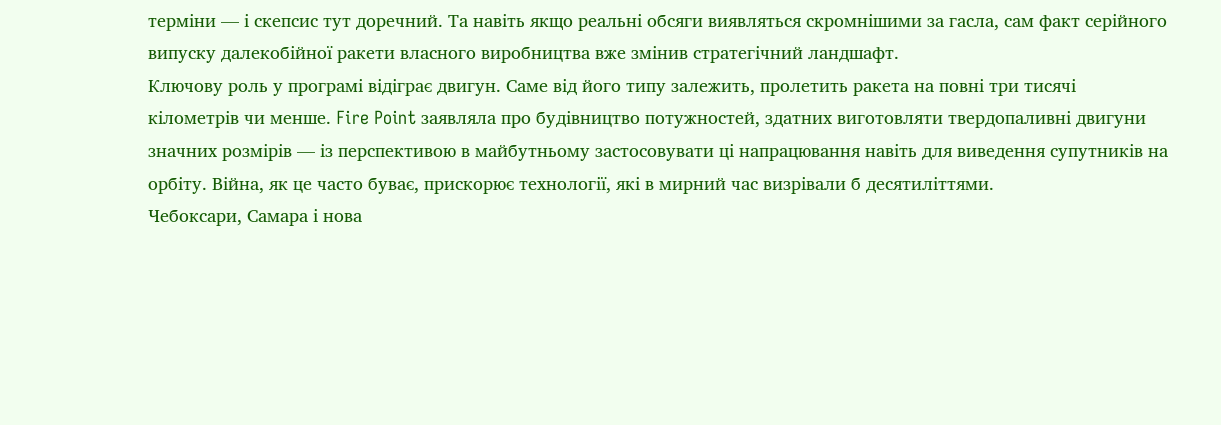терміни — і скепсис тут доречний. Та навіть якщо реальні обсяги виявляться скромнішими за гасла, сам факт серійного випуску далекобійної ракети власного виробництва вже змінив стратегічний ландшафт.
Ключову роль у програмі відіграє двигун. Саме від його типу залежить, пролетить ракета на повні три тисячі кілометрів чи менше. Fire Point заявляла про будівництво потужностей, здатних виготовляти твердопаливні двигуни значних розмірів — із перспективою в майбутньому застосовувати ці напрацювання навіть для виведення супутників на орбіту. Війна, як це часто буває, прискорює технології, які в мирний час визрівали б десятиліттями.
Чебоксари, Самара і нова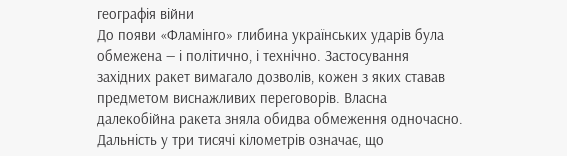географія війни
До появи «Фламінго» глибина українських ударів була обмежена — і політично, і технічно. Застосування західних ракет вимагало дозволів, кожен з яких ставав предметом виснажливих переговорів. Власна далекобійна ракета зняла обидва обмеження одночасно.
Дальність у три тисячі кілометрів означає, що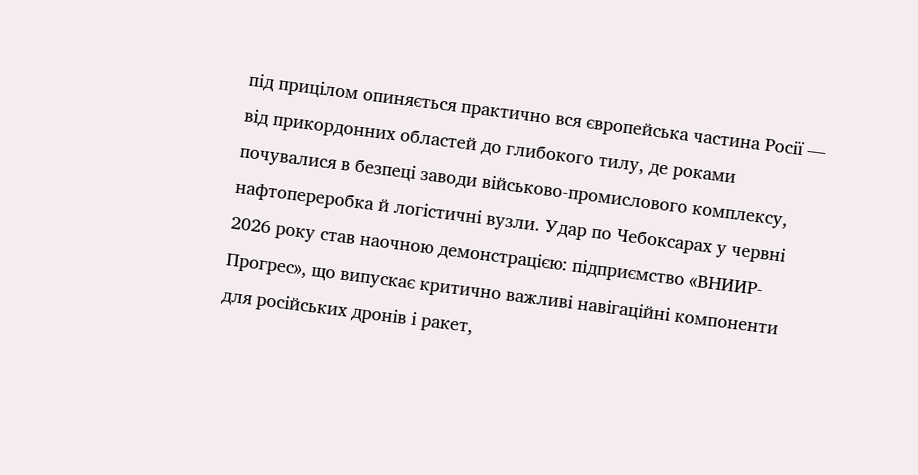під прицілом опиняється практично вся європейська частина Росії — від прикордонних областей до глибокого тилу, де роками почувалися в безпеці заводи військово-промислового комплексу, нафтопереробка й логістичні вузли. Удар по Чебоксарах у червні 2026 року став наочною демонстрацією: підприємство «ВНИИР-Прогрес», що випускає критично важливі навігаційні компоненти для російських дронів і ракет,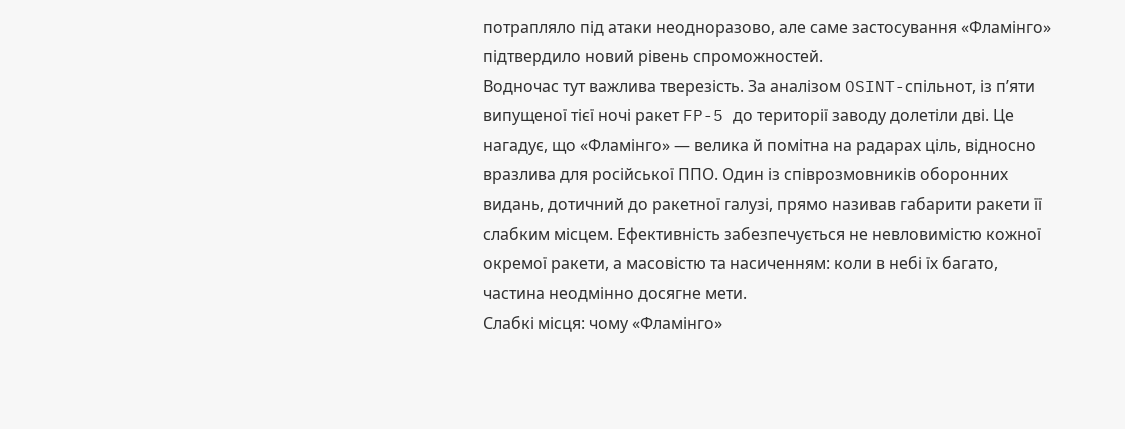потрапляло під атаки неодноразово, але саме застосування «Фламінго» підтвердило новий рівень спроможностей.
Водночас тут важлива тверезість. За аналізом OSINT-спільнот, із п’яти випущеної тієї ночі ракет FP-5 до території заводу долетіли дві. Це нагадує, що «Фламінго» — велика й помітна на радарах ціль, відносно вразлива для російської ППО. Один із співрозмовників оборонних видань, дотичний до ракетної галузі, прямо називав габарити ракети її слабким місцем. Ефективність забезпечується не невловимістю кожної окремої ракети, а масовістю та насиченням: коли в небі їх багато, частина неодмінно досягне мети.
Слабкі місця: чому «Фламінго»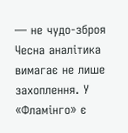— не чудо-зброя
Чесна аналітика вимагає не лише захоплення. У «Фламінго» є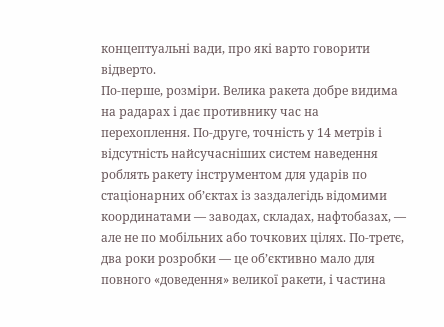концептуальні вади, про які варто говорити відверто.
По-перше, розміри. Велика ракета добре видима на радарах і дає противнику час на перехоплення. По-друге, точність у 14 метрів і відсутність найсучасніших систем наведення роблять ракету інструментом для ударів по стаціонарних об’єктах із заздалегідь відомими координатами — заводах, складах, нафтобазах, — але не по мобільних або точкових цілях. По-третє, два роки розробки — це об’єктивно мало для повного «доведення» великої ракети, і частина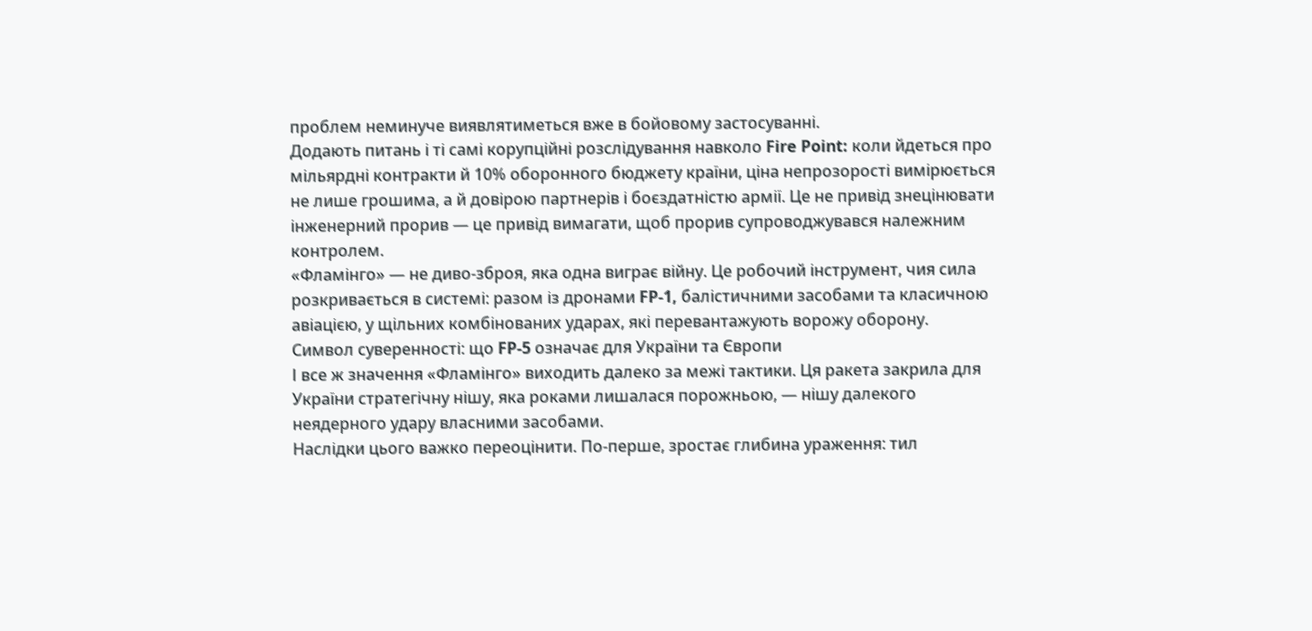проблем неминуче виявлятиметься вже в бойовому застосуванні.
Додають питань і ті самі корупційні розслідування навколо Fire Point: коли йдеться про мільярдні контракти й 10% оборонного бюджету країни, ціна непрозорості вимірюється не лише грошима, а й довірою партнерів і боєздатністю армії. Це не привід знецінювати інженерний прорив — це привід вимагати, щоб прорив супроводжувався належним контролем.
«Фламінго» — не диво-зброя, яка одна виграє війну. Це робочий інструмент, чия сила розкривається в системі: разом із дронами FP-1, балістичними засобами та класичною авіацією, у щільних комбінованих ударах, які перевантажують ворожу оборону.
Символ суверенності: що FP-5 означає для України та Європи
І все ж значення «Фламінго» виходить далеко за межі тактики. Ця ракета закрила для України стратегічну нішу, яка роками лишалася порожньою, — нішу далекого неядерного удару власними засобами.
Наслідки цього важко переоцінити. По-перше, зростає глибина ураження: тил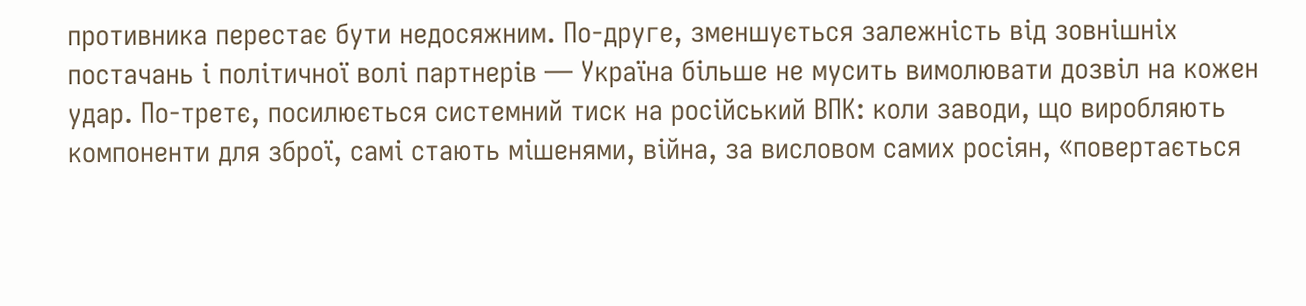противника перестає бути недосяжним. По-друге, зменшується залежність від зовнішніх постачань і політичної волі партнерів — Україна більше не мусить вимолювати дозвіл на кожен удар. По-третє, посилюється системний тиск на російський ВПК: коли заводи, що виробляють компоненти для зброї, самі стають мішенями, війна, за висловом самих росіян, «повертається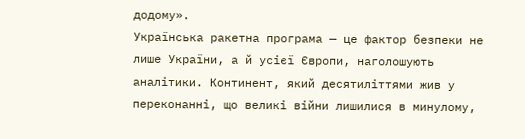додому».
Українська ракетна програма — це фактор безпеки не лише України, а й усієї Європи, наголошують аналітики. Континент, який десятиліттями жив у переконанні, що великі війни лишилися в минулому,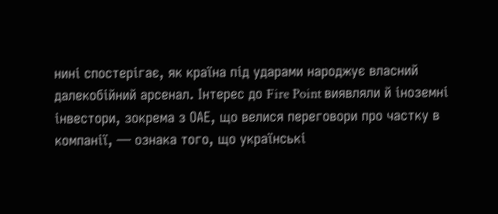нині спостерігає, як країна під ударами народжує власний далекобійний арсенал. Інтерес до Fire Point виявляли й іноземні інвестори, зокрема з ОАЕ, що велися переговори про частку в компанії, — ознака того, що українські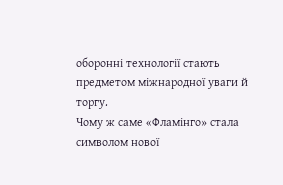оборонні технології стають предметом міжнародної уваги й торгу.
Чому ж саме «Фламінго» стала символом нової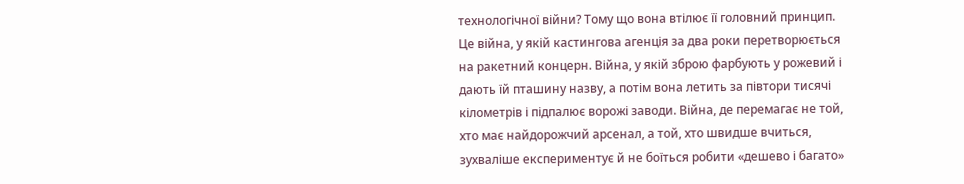технологічної війни? Тому що вона втілює її головний принцип. Це війна, у якій кастингова агенція за два роки перетворюється на ракетний концерн. Війна, у якій зброю фарбують у рожевий і дають їй пташину назву, а потім вона летить за півтори тисячі кілометрів і підпалює ворожі заводи. Війна, де перемагає не той, хто має найдорожчий арсенал, а той, хто швидше вчиться, зухваліше експериментує й не боїться робити «дешево і багато»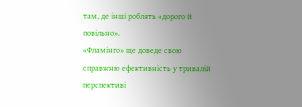там, де інші роблять «дорого й повільно».
«Фламінго» ще доведе свою справжню ефективність у тривалій перспективі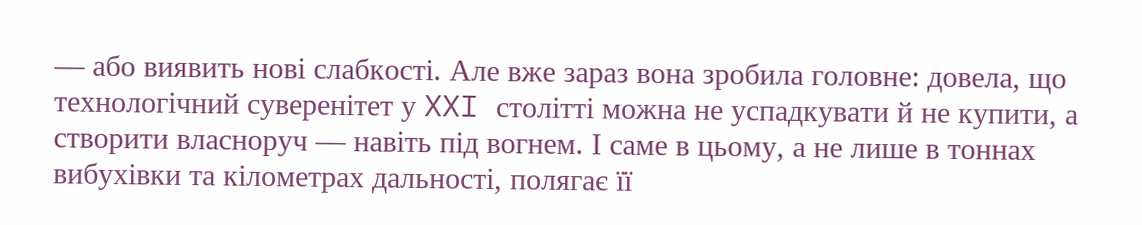— або виявить нові слабкості. Але вже зараз вона зробила головне: довела, що технологічний суверенітет у XXI столітті можна не успадкувати й не купити, а створити власноруч — навіть під вогнем. І саме в цьому, а не лише в тоннах вибухівки та кілометрах дальності, полягає її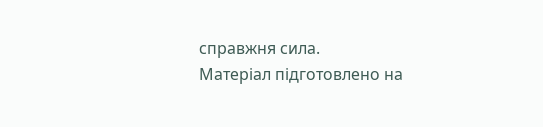справжня сила.
Матеріал підготовлено на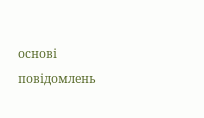основі повідомлень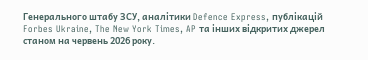Генерального штабу ЗСУ, аналітики Defence Express, публікацій Forbes Ukraine, The New York Times, AP та інших відкритих джерел станом на червень 2026 року.